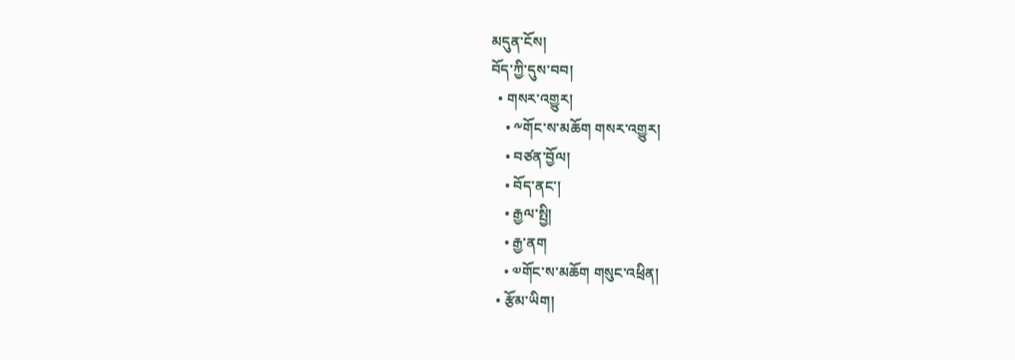མདུན་ངོས།
བོད་ཀྱི་དུས་བབ།
  • གསར་འགྱུར།
    • ༸གོང་ས་མཆོག གསར་འགྱུར།
    • བཙན་བྱོལ།
    • བོད་ནང་།
    • རྒྱལ་སྤྱི།
    • རྒྱ་ནག
    • ༧གོང་ས་མཆོག གསུང་འཕྲིན།
  • རྩོམ་ཡིག།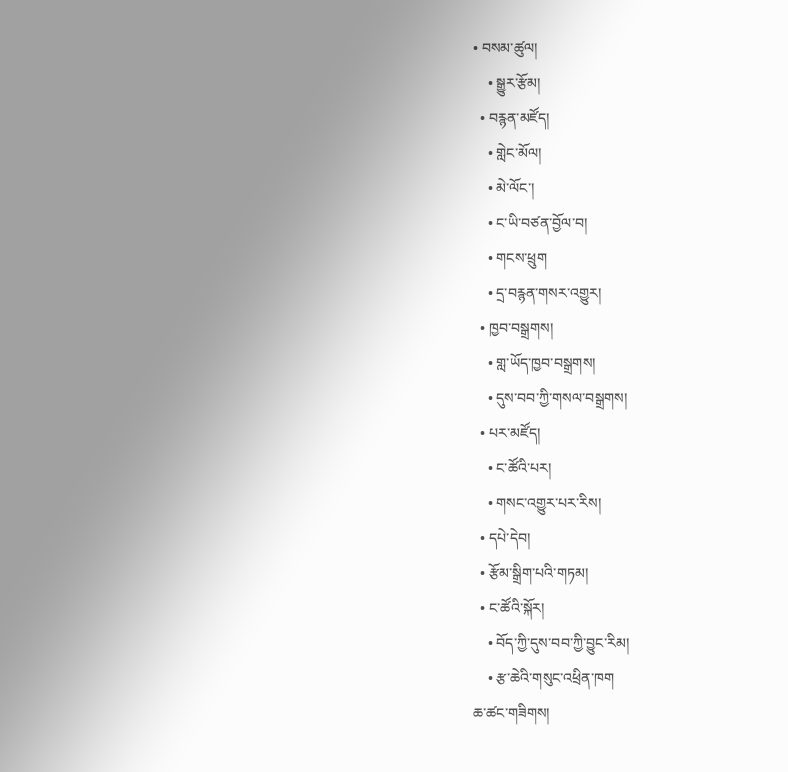• བསམ་ཚུལ།
    • སྒྱུར་རྩོམ།
  • བརྙན་མཛོད།
    • གླེང་མོལ།
    • མེ་ལོང་།
    • ང་ཡི་བཙན་བྱོལ་བ།
    • གངས་ཕྲུག
    • དྲ་བརྙན་གསར་འགྱུར།
  • ཁྱབ་བསྒྲགས།
    • གླ་ཡོད་ཁྱབ་བསྒྲགས།
    • དུས་བབ་ཀྱི་གསལ་བསྒྲགས།
  • པར་མཛོད།
    • ང་ཚོའི་པར།
    • གསང་འགྱུར་པར་རིས།
  • དཔེ་དེབ།
  • རྩོམ་སྒྲིག་པའི་གཏམ།
  • ང་ཚོའི་སྐོར།
    • བོད་ཀྱི་དུས་བབ་ཀྱི་བྱུང་རིམ།
    • རྩ་ཆེའི་གསུང་འཕྲིན་ཁག
ཆ་ཚང་གཟིགས།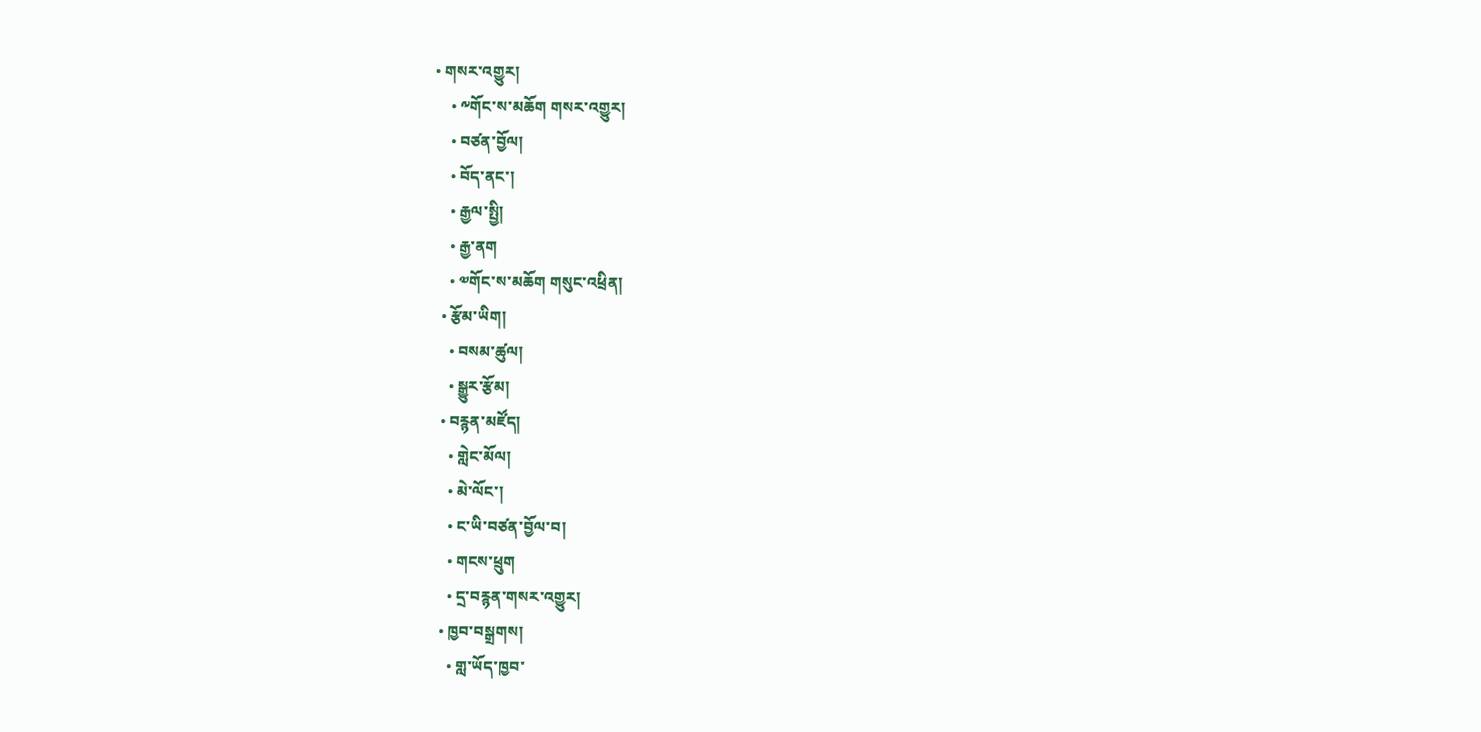• གསར་འགྱུར།
    • ༸གོང་ས་མཆོག གསར་འགྱུར།
    • བཙན་བྱོལ།
    • བོད་ནང་།
    • རྒྱལ་སྤྱི།
    • རྒྱ་ནག
    • ༧གོང་ས་མཆོག གསུང་འཕྲིན།
  • རྩོམ་ཡིག།
    • བསམ་ཚུལ།
    • སྒྱུར་རྩོམ།
  • བརྙན་མཛོད།
    • གླེང་མོལ།
    • མེ་ལོང་།
    • ང་ཡི་བཙན་བྱོལ་བ།
    • གངས་ཕྲུག
    • དྲ་བརྙན་གསར་འགྱུར།
  • ཁྱབ་བསྒྲགས།
    • གླ་ཡོད་ཁྱབ་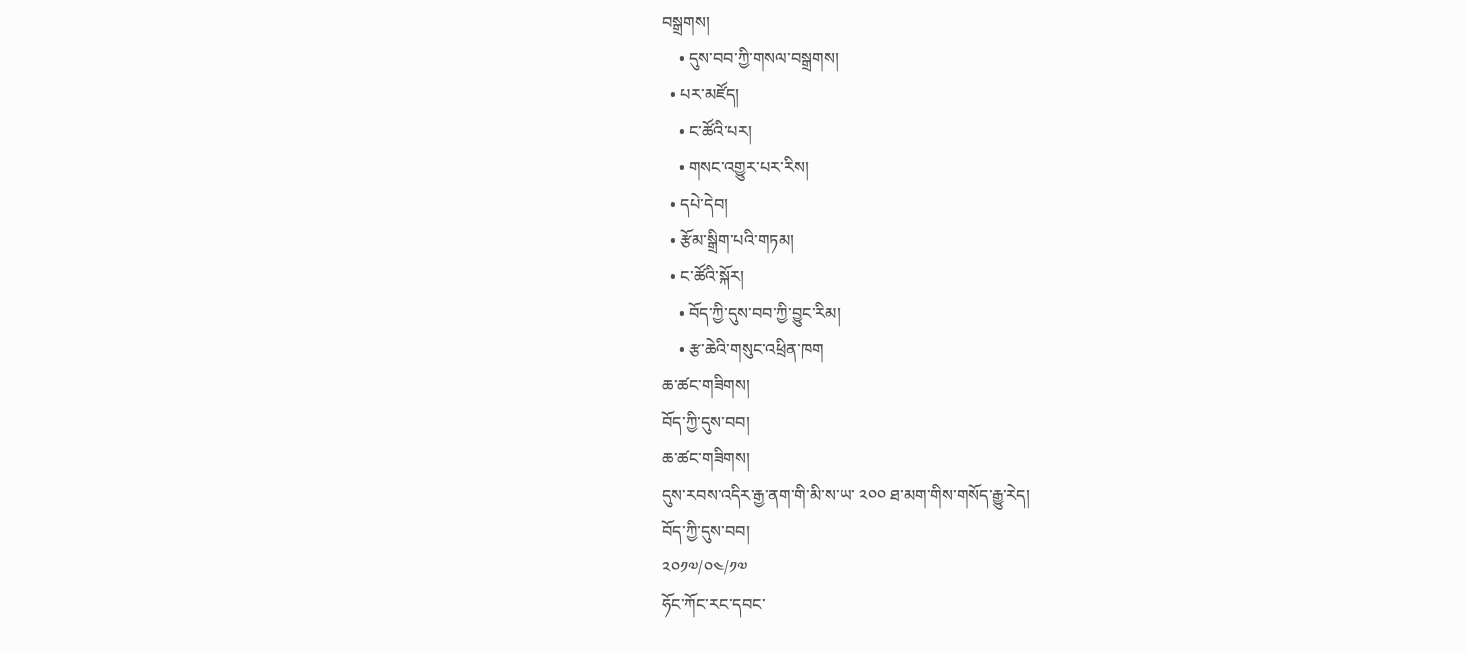བསྒྲགས།
    • དུས་བབ་ཀྱི་གསལ་བསྒྲགས།
  • པར་མཛོད།
    • ང་ཚོའི་པར།
    • གསང་འགྱུར་པར་རིས།
  • དཔེ་དེབ།
  • རྩོམ་སྒྲིག་པའི་གཏམ།
  • ང་ཚོའི་སྐོར།
    • བོད་ཀྱི་དུས་བབ་ཀྱི་བྱུང་རིམ།
    • རྩ་ཆེའི་གསུང་འཕྲིན་ཁག
ཆ་ཚང་གཟིགས།
བོད་ཀྱི་དུས་བབ།
ཆ་ཚང་གཟིགས།
དུས་རབས་འདིར་རྒྱ་ནག་གི་མི་ས་ཡ་ ༢༠༠ ཐ་མག་གིས་གསོད་རྒྱུ་རེད།
བོད་ཀྱི་དུས་བབ།
༢༠༡༧/༠༤/༡༧
ཧོང་ཀོང་རང་དབང་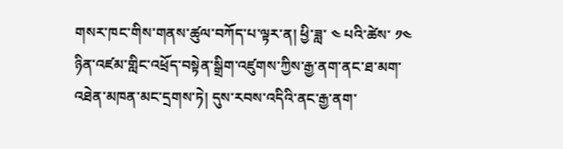གསར་ཁང་གིས་གནས་ཚུལ་བཀོད་པ་ལྟར་ན། ཕྱི་ཟླ་ ༤ པའི་ཚེས་ ༡༤ ཉིན་འཛམ་གླིང་འཕྲོད་བསྟེན་སྒྲིག་འཛུགས་ཀྱིས་རྒྱ་ནག་ནང་ཐ་མག་འཐེན་མཁན་མང་དྲགས་ཏེ། དུས་རབས་འདིའི་ནང་རྒྱ་ནག་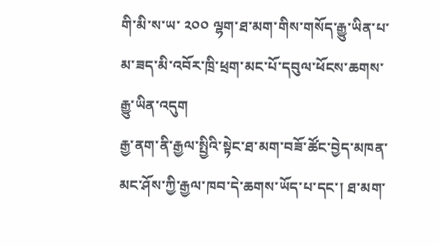གི་མི་ས་ཡ་ ༢༠༠ ལྷག་ཐ་མག་གིས་གསོད་རྒྱུ་ཡིན་པ་མ་ཟད་མི་འབོར་ཁྲི་ཕྲག་མང་པོ་དབུལ་ཕོངས་ཆགས་རྒྱུ་ཡིན་འདུག
རྒྱ་ནག་ནི་རྒྱལ་སྤྱིའི་སྟེང་ཐ་མག་བཟོ་ཚོང་བྱེད་མཁན་མང་ཤོས་ཀྱི་རྒྱལ་ཁབ་དེ་ཆགས་ཡོད་པ་དང་། ཐ་མག་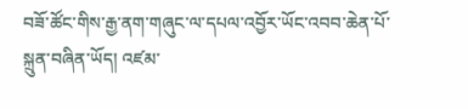བཟོ་ཚོང་གིས་རྒྱ་ནག་གཞུང་ལ་དཔལ་འབྱོར་ཡོང་འབབ་ཆེན་པོ་སྐྲུན་བཞིན་ཡོད། འཛམ་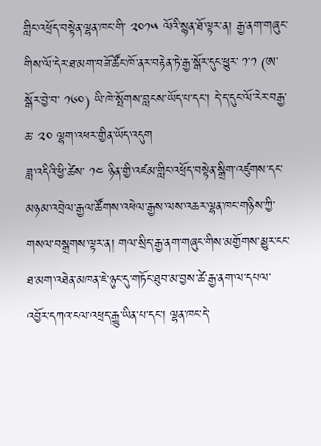གླིང་འཕྲོད་བསྟེན་ལྷན་ཁང་གི་ ༢༠༡༥ ལོའི་སྙན་ཐོ་ལྟར་ན། རྒྱ་ནག་གཞུང་གིས་ལོ་དེར་ཐ་མག་བཟོ་ཚོང་ཁོ་ནར་བརྟེན་ཏེ་རྒྱ་སྒོར་དུང་ཕྱུར་ ༡་༡ (ཨ་སྒོར་བྱེ་བ་ ༡༦༠) ཡི་ཁེ་སྤོགས་བླངས་ཡོད་པ་དང་། དེ་ད་དུང་ལོ་རེར་བརྒྱ་ཆ་ ༢༠ ལྷག་འཕར་གྱིན་ཡོད་འདུག
ཟླ་འདིའི་ཕྱི་ཚེས་ ༡༤ ཉིན་གྱི་འཛམ་གླིང་འཕྲོད་བསྟེན་སྒྲིག་འཛུགས་དང་མཉམ་འབྲེལ་རྒྱལ་ཚོགས་འཕེལ་རྒྱས་ལས་འཆར་ལྷན་ཁང་གཉིས་ཀྱི་གསལ་བསྒྲགས་ལྟར་ན། གལ་སྲིད་རྒྱ་ནག་གཞུང་གིས་མགྱོགས་མྱུར་ངང་ཐ་མག་འཐེན་མཁན་ཇེ་ཉུང་དུ་གཏོང་ཐུབ་མ་བྱས་ཚེ་རྒྱ་ནག་ལ་དཔལ་འབྱོར་དཀའ་ངལ་འཕྲད་རྒྱུ་ཡིན་པ་དང་། ལྷན་ཁང་དེ་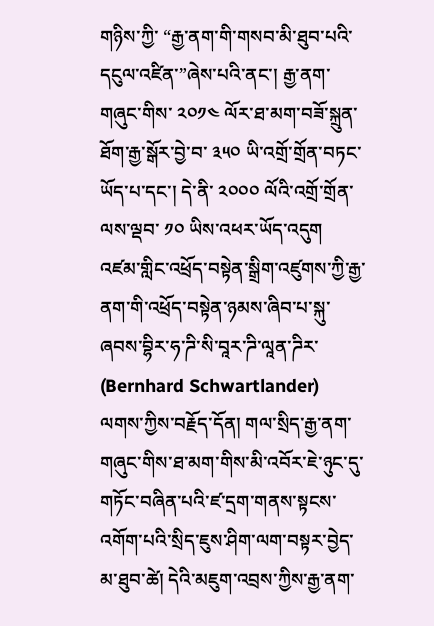གཉིས་ཀྱི་ “རྒྱ་ནག་གི་གསབ་མི་ཐུབ་པའི་དངུལ་འཛིན་”ཞེས་པའི་ནང་། རྒྱ་ནག་གཞུང་གིས་ ༢༠༡༤ ལོར་ཐ་མག་བཟོ་སྐྲུན་ཐོག་རྒྱ་སྒོར་བྱེ་བ་ ༣༥༠ ཡི་འགྲོ་གྲོན་བཏང་ཡོད་པ་དང་། དེ་ནི་ ༢༠༠༠ ལོའི་འགྲོ་གྲོན་ལས་ལྡབ་ ༡༠ ཡིས་འཕར་ཡོད་འདུག
འཛམ་གླིང་འཕྲོད་བསྟེན་སྒྲིག་འཛུགས་ཀྱི་རྒྱ་ནག་གི་འཕྲོད་བསྟེན་ཉམས་ཞིབ་པ་སྐུ་ཞབས་བྷིར་ཧ་ཌི་སི་བཱར་ཌི་ལཱན་ཌིར་ (Bernhard Schwartlander) ལགས་ཀྱིས་བརྗོད་དོན། གལ་སྲིད་རྒྱ་ནག་གཞུང་གིས་ཐ་མག་གིས་མི་འབོར་ཇེ་ཉུང་དུ་གཏོང་བཞིན་པའི་ཛ་དྲག་གནས་སྟངས་འགོག་པའི་སྲིད་ཇུས་ཤིག་ལག་བསྟར་བྱེད་མ་ཐུབ་ཚེ། དེའི་མཇུག་འབྲས་ཀྱིས་རྒྱ་ནག་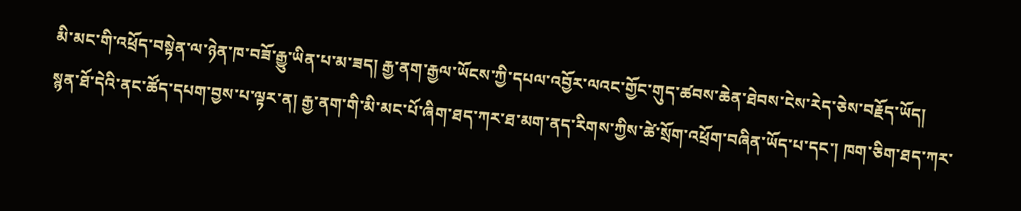མི་མང་གི་འཕྲོད་བསྟེན་ལ་ཉེན་ཁ་བཟོ་རྒྱུ་ཡིན་པ་མ་ཟད། རྒྱ་ནག་རྒྱལ་ཡོངས་ཀྱི་དཔལ་འབྱོར་ལའང་གྱོང་གུད་ཚབས་ཆེན་ཐེབས་ངེས་རེད་ཅེས་བརྗོད་ཡོད།
སྙན་ཐོ་དེའི་ནང་ཚོད་དཔག་བྱས་པ་ལྟར་ན། རྒྱ་ནག་གི་མི་མང་པོ་ཞིག་ཐད་ཀར་ཐ་མག་ནད་རིགས་ཀྱིས་ཚེ་སྲོག་འཕྲོག་བཞིན་ཡོད་པ་དང་། ཁག་ཅིག་ཐད་ཀར་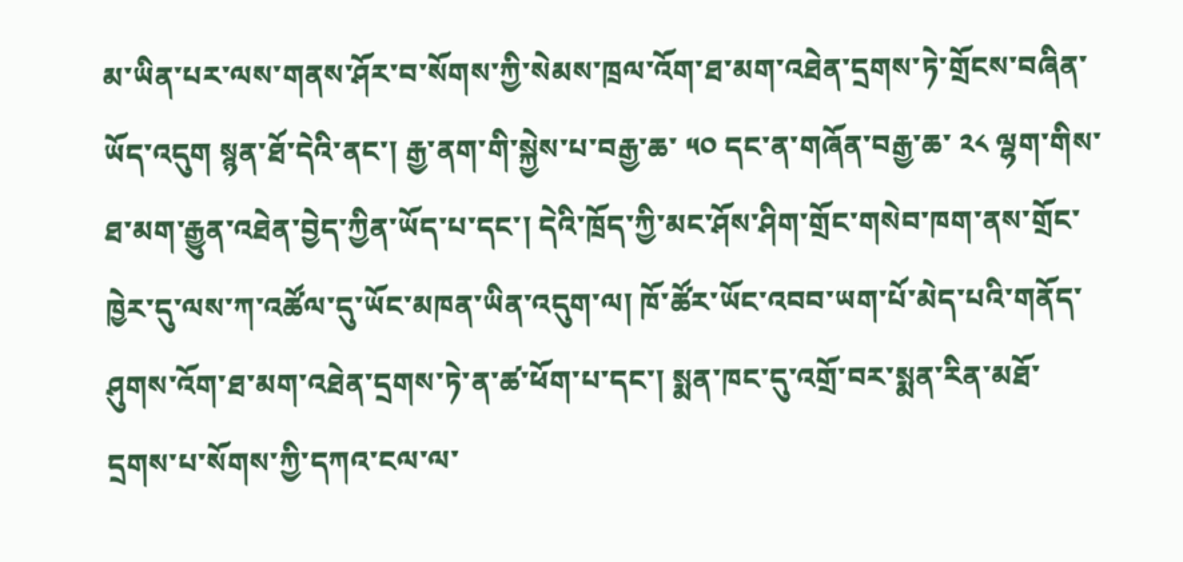མ་ཡིན་པར་ལས་གནས་ཤོར་བ་སོགས་ཀྱི་སེམས་ཁྲལ་འོག་ཐ་མག་འཐེན་དྲགས་ཏེ་གྲོངས་བཞིན་ཡོད་འདུག སྙན་ཐོ་དེའི་ནང་། རྒྱ་ནག་གི་སྐྱེས་པ་བརྒྱ་ཆ་ ༥༠ དང་ན་གཞོན་བརྒྱ་ཆ་ ༢༨ ལྷག་གིས་ཐ་མག་རྒྱུན་འཐེན་བྱེད་ཀྱིན་ཡོད་པ་དང་། དེའི་ཁྲོད་ཀྱི་མང་ཤོས་ཤིག་གྲོང་གསེབ་ཁག་ནས་གྲོང་ཁྱེར་དུ་ལས་ཀ་འཚོལ་དུ་ཡོང་མཁན་ཡིན་འདུག་ལ། ཁོ་ཚོར་ཡོང་འབབ་ཡག་པོ་མེད་པའི་གནོད་ཤུགས་འོག་ཐ་མག་འཐེན་དྲགས་ཏེ་ན་ཚ་ཕོག་པ་དང་། སྨན་ཁང་དུ་འགྲོ་བར་སྨན་རིན་མཐོ་དྲགས་པ་སོགས་ཀྱི་དཀའ་ངལ་ལ་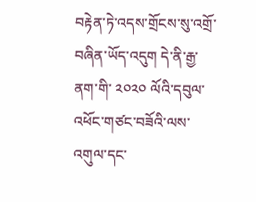བརྟེན་ཏེ་འདས་གྲོངས་སུ་འགྲོ་བཞིན་ཡོད་འདུག དེ་ནི་རྒྱ་ནག་གི་ ༢༠༢༠ ལོའི་དབུལ་འཕོང་གཙང་བཟོའི་ལས་འགུལ་དང་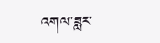འགལ་ཟླར་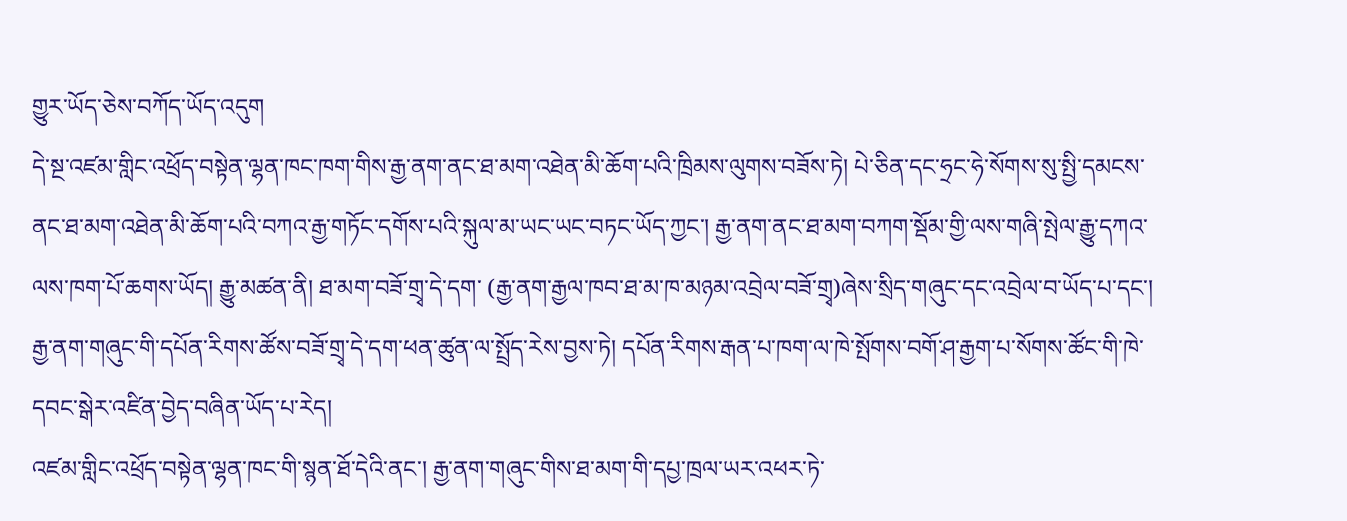གྱུར་ཡོད་ཅེས་བཀོད་ཡོད་འདུག
དེ་སྔ་འཛམ་གླིང་འཕྲོད་བསྟེན་ལྷན་ཁང་ཁག་གིས་རྒྱ་ནག་ནང་ཐ་མག་འཐེན་མི་ཆོག་པའི་ཁྲིམས་ལུགས་བཟོས་ཏེ། པེ་ཅིན་དང་ཧྲང་ཧེ་སོགས་སུ་སྤྱི་དམངས་ནང་ཐ་མག་འཐེན་མི་ཆོག་པའི་བཀའ་རྒྱ་གཏོང་དགོས་པའི་སྐུལ་མ་ཡང་ཡང་བཏང་ཡོད་ཀྱང་། རྒྱ་ནག་ནང་ཐ་མག་བཀག་སྡོམ་གྱི་ལས་གཞི་སྤེལ་རྒྱུ་དཀའ་ལས་ཁག་པོ་ཆགས་ཡོད། རྒྱུ་མཚན་ནི། ཐ་མག་བཟོ་གྲྭ་དེ་དག་ (རྒྱ་ནག་རྒྱལ་ཁབ་ཐ་མ་ཁ་མཉམ་འབྲེལ་བཟོ་གྲྭ)ཞེས་སྲིད་གཞུང་དང་འབྲེལ་བ་ཡོད་པ་དང་། རྒྱ་ནག་གཞུང་གི་དཔོན་རིགས་ཚོས་བཟོ་གྲྭ་དེ་དག་ཕན་ཚུན་ལ་སྤྲོད་རེས་བྱས་ཏེ། དཔོན་རིགས་རྒན་པ་ཁག་ལ་ཁེ་སྤོགས་བགོ་ཤ་རྒྱག་པ་སོགས་ཚོང་གི་ཁེ་དབང་སྒེར་འཛིན་བྱེད་བཞིན་ཡོད་པ་རེད།
འཛམ་གླིང་འཕྲོད་བསྟེན་ལྷན་ཁང་གི་སྙན་ཐོ་དེའི་ནང་། རྒྱ་ནག་གཞུང་གིས་ཐ་མག་གི་དཔྱ་ཁྲལ་ཡར་འཕར་ཏེ་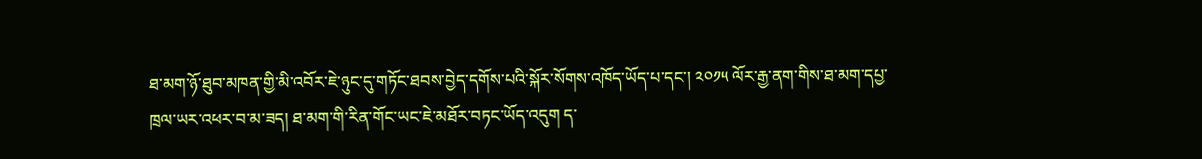ཐ་མག་ཉོ་ཐུབ་མཁན་གྱི་མི་འབོར་ཇེ་ཉུང་དུ་གཏོང་ཐབས་བྱེད་དགོས་པའི་སྐོར་སོགས་འཁོད་ཡོད་པ་དང་། ༢༠༡༥ ལོར་རྒྱ་ནག་གིས་ཐ་མག་དཔྱ་ཁྲལ་ཡར་འཕར་བ་མ་ཟད། ཐ་མག་གི་རིན་གོང་ཡང་ཇེ་མཐོར་བཏང་ཡོད་འདུག ད་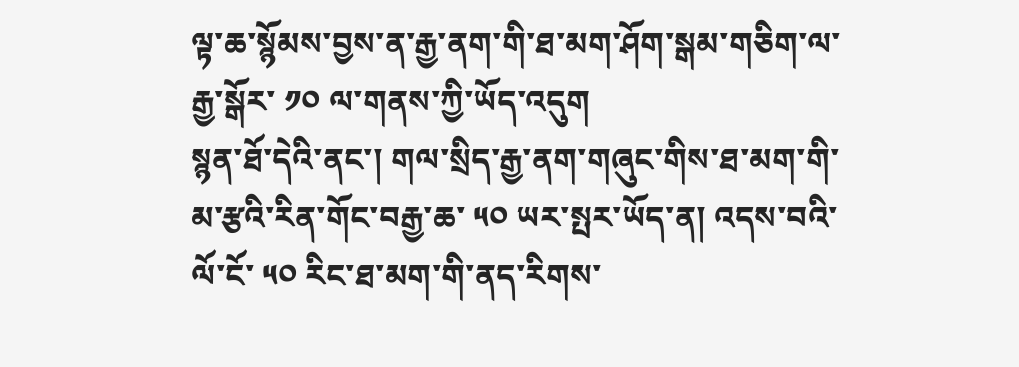ལྟ་ཆ་སྙོམས་བྱས་ན་རྒྱ་ནག་གི་ཐ་མག་ཤོག་སྒམ་གཅིག་ལ་རྒྱ་སྒོར་ ༡༠ ལ་གནས་ཀྱི་ཡོད་འདུག
སྙན་ཐོ་དེའི་ནང་། གལ་སྲིད་རྒྱ་ནག་གཞུང་གིས་ཐ་མག་གི་མ་རྩའི་རིན་གོང་བརྒྱ་ཆ་ ༥༠ ཡར་སྤར་ཡོད་ན། འདས་བའི་ལོ་ངོ་ ༥༠ རིང་ཐ་མག་གི་ནད་རིགས་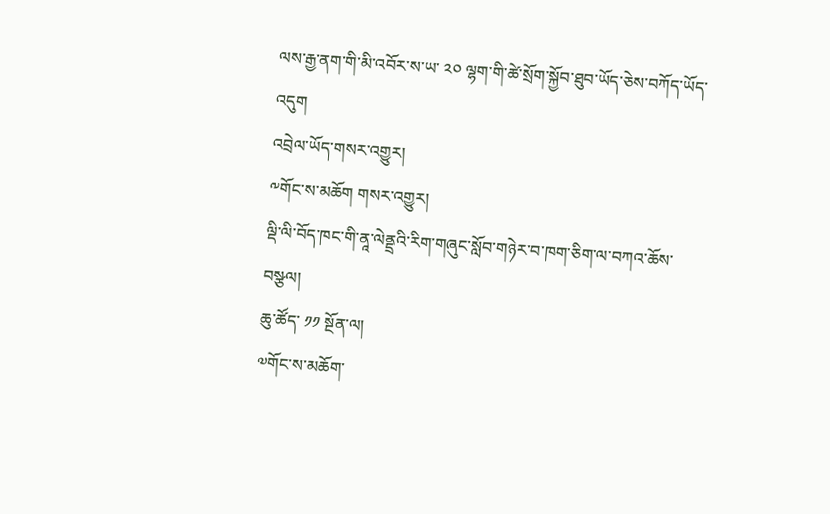ལས་རྒྱ་ནག་གི་མི་འབོར་ས་ཡ་ ༢༠ ལྷག་གི་ཚེ་སྲོག་སྐྱོབ་ཐུབ་ཡོད་ཅེས་བཀོད་ཡོད་འདུག
འབྲེལ་ཡོད་གསར་འགྱུར།
༸གོང་ས་མཆོག གསར་འགྱུར།
ལྡི་ལི་བོད་ཁང་གི་ནཱ་ལེནྡྲའི་རིག་གཞུང་སློབ་གཉེར་བ་ཁག་ཅིག་ལ་བཀའ་ཆོས་བསྩལ།
ཆུ་ཚོད་ ༡༡ སྔོན་ལ།
༧གོང་ས་མཆོག་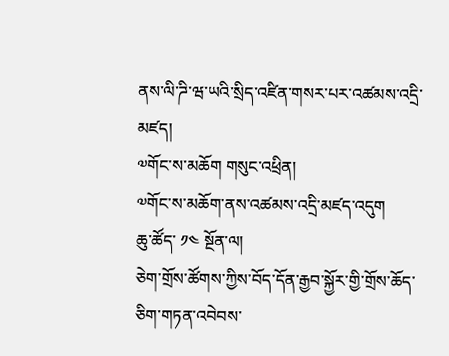ནས་ལི་ཌི་ཝ་ཡའི་སྲིད་འཛིན་གསར་པར་འཚམས་འདྲི་མཛད།
༧གོང་ས་མཆོག གསུང་འཕྲིན།
༧གོང་ས་མཆོག་ནས་འཚམས་འདྲི་མཛད་འདུག
ཆུ་ཚོད་ ༡༤ སྔོན་ལ།
ཅེག་གྲོས་ཚོགས་ཀྱིས་བོད་དོན་རྒྱབ་སྐྱོར་གྱི་གྲོས་ཆོད་ཅིག་གཏན་འབེབས་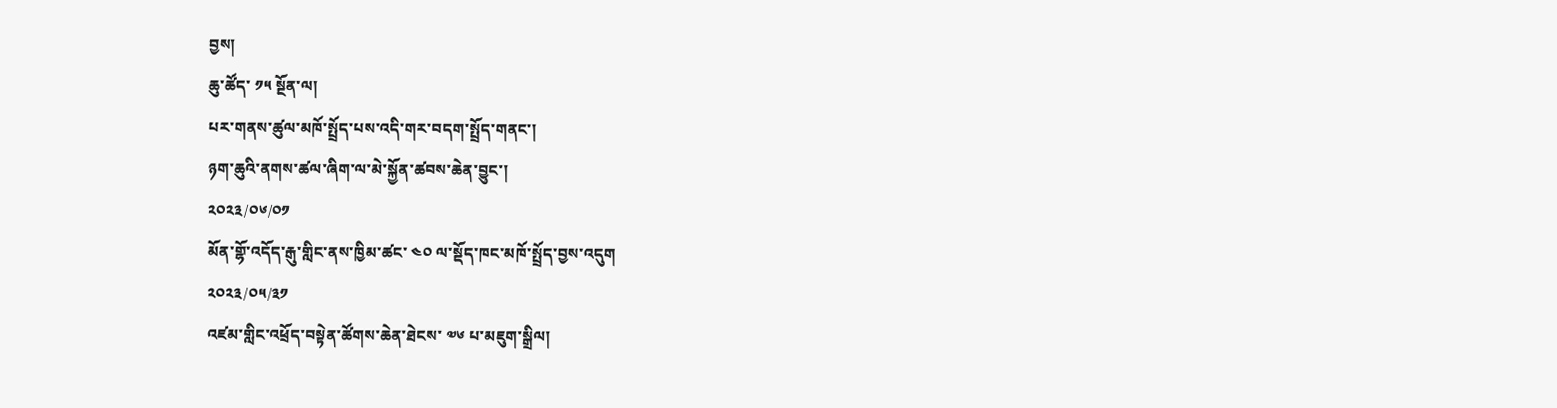བྱས།
ཆུ་ཚོད་ ༡༥ སྔོན་ལ།
པར་གནས་ཚུལ་མཁོ་སྤྲོད་པས་འདི་གར་བདག་སྤྲོད་གནང་།
ཉག་ཆུའི་ནགས་ཚལ་ཞིག་ལ་མེ་སྐྱོན་ཚབས་ཆེན་བྱུང་།
༢༠༢༣/༠༦/༠༡
མོན་གྷོ་འདོད་རྒུ་གླིང་ནས་ཁྱིམ་ཚང་ ༤༠ ལ་སྡོད་ཁང་མཁོ་སྤྲོད་བྱས་འདུག
༢༠༢༣/༠༥/༣༡
འཛམ་གླིང་འཕྲོད་བསྟེན་ཚོགས་ཆེན་ཐེངས་ ༧༦ པ་མཇུག་སྒྲིལ།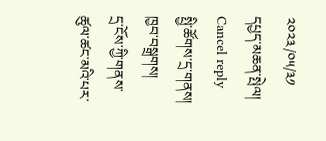༢༠༢༣/༠༥/༣༡
དཔྱད་མཆན་སྤེལ། Cancel reply
སྤྱི་ཚོགས་དྲ་གནས།
ཁྱབ་བསྒྲགས།
དྲ་ངོས་ཀྱི་གནས་ཚུལ་ཚང་མའི་པར་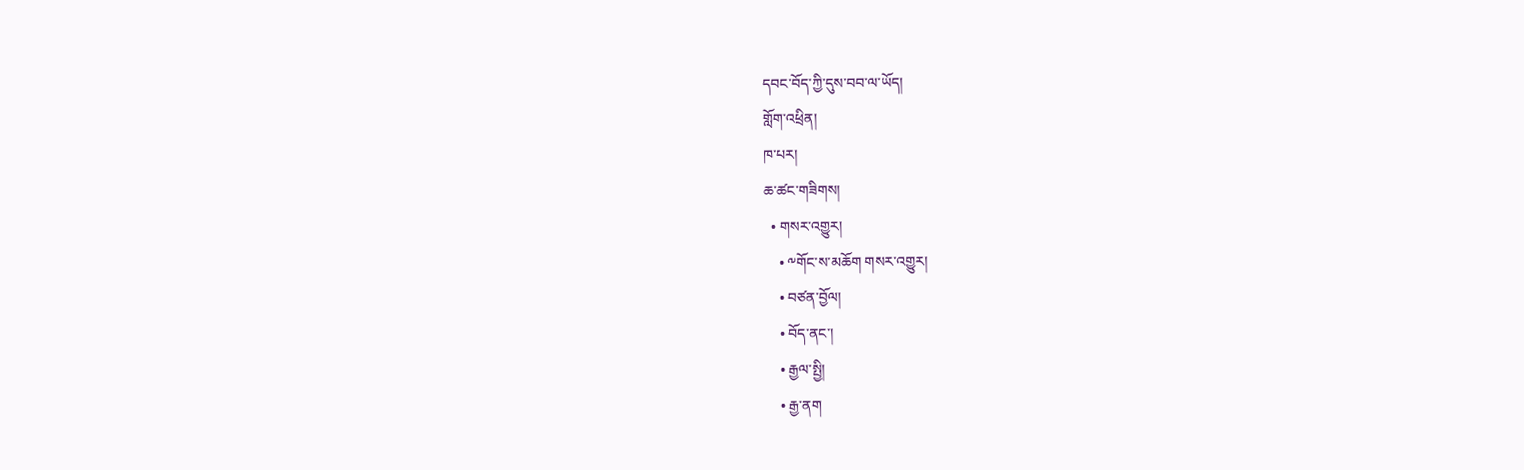དབང་བོད་ཀྱི་དུས་བབ་ལ་ཡོད།
གློག་འཕྲིན།
ཁ་པར།
ཆ་ཚང་གཟིགས།
  • གསར་འགྱུར།
    • ༸གོང་ས་མཆོག གསར་འགྱུར།
    • བཙན་བྱོལ།
    • བོད་ནང་།
    • རྒྱལ་སྤྱི།
    • རྒྱ་ནག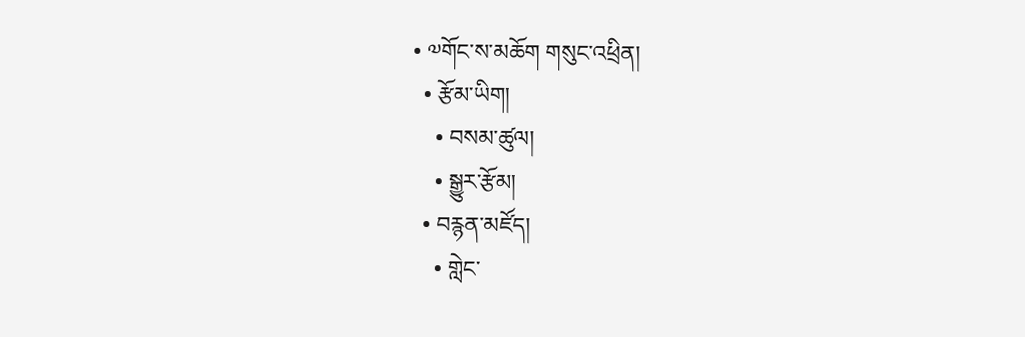• ༧གོང་ས་མཆོག གསུང་འཕྲིན།
  • རྩོམ་ཡིག།
    • བསམ་ཚུལ།
    • སྒྱུར་རྩོམ།
  • བརྙན་མཛོད།
    • གླེང་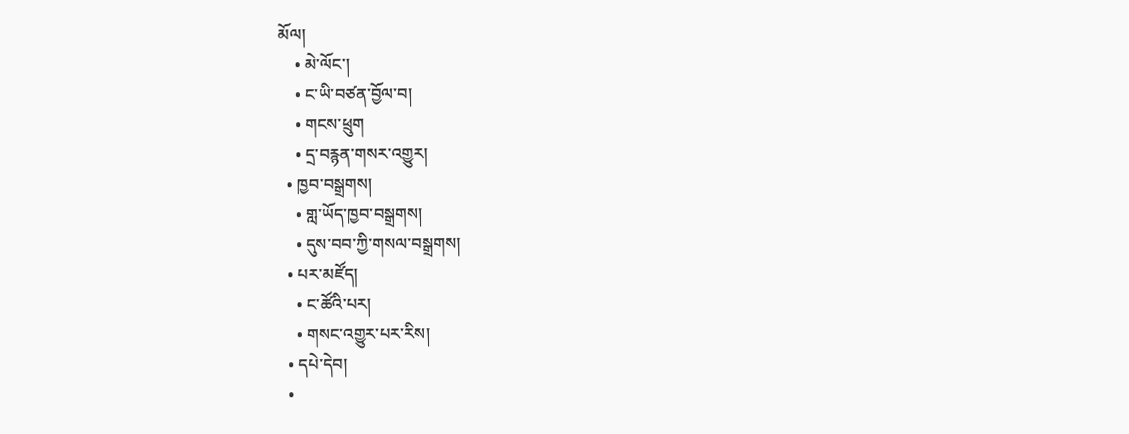མོལ།
    • མེ་ལོང་།
    • ང་ཡི་བཙན་བྱོལ་བ།
    • གངས་ཕྲུག
    • དྲ་བརྙན་གསར་འགྱུར།
  • ཁྱབ་བསྒྲགས།
    • གླ་ཡོད་ཁྱབ་བསྒྲགས།
    • དུས་བབ་ཀྱི་གསལ་བསྒྲགས།
  • པར་མཛོད།
    • ང་ཚོའི་པར།
    • གསང་འགྱུར་པར་རིས།
  • དཔེ་དེབ།
  •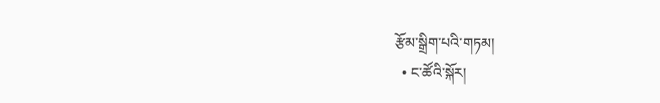རྩོམ་སྒྲིག་པའི་གཏམ།
  • ང་ཚོའི་སྐོར།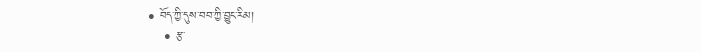• བོད་ཀྱི་དུས་བབ་ཀྱི་བྱུང་རིམ།
    • རྩ་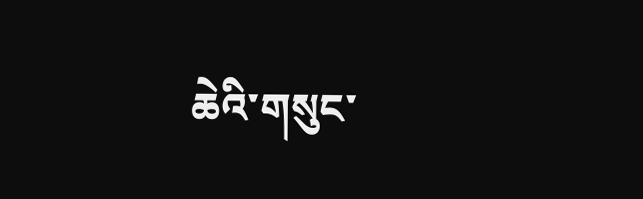ཆེའི་གསུང་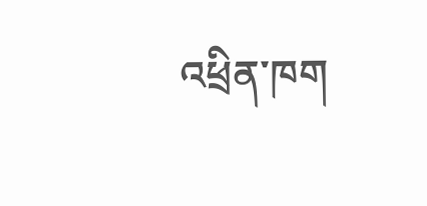འཕྲིན་ཁག